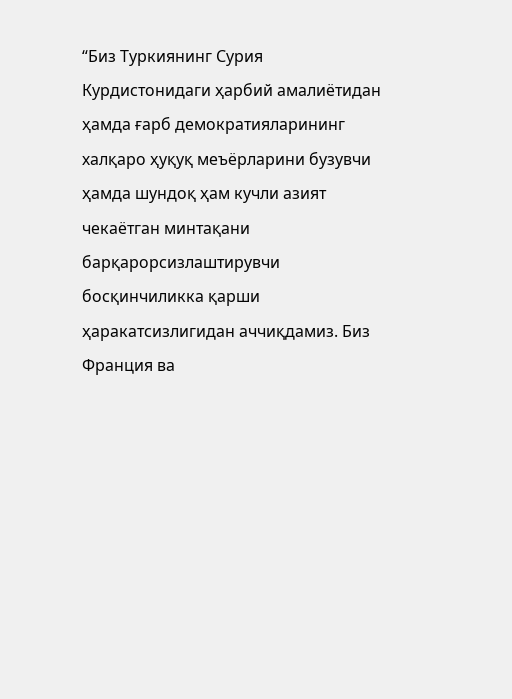“Биз Туркиянинг Сурия Курдистонидаги ҳарбий амалиётидан ҳамда ғарб демократияларининг халқаро ҳуқуқ меъёрларини бузувчи ҳамда шундоқ ҳам кучли азият чекаётган минтақани барқарорсизлаштирувчи босқинчиликка қарши ҳаракатсизлигидан аччиқдамиз. Биз Франция ва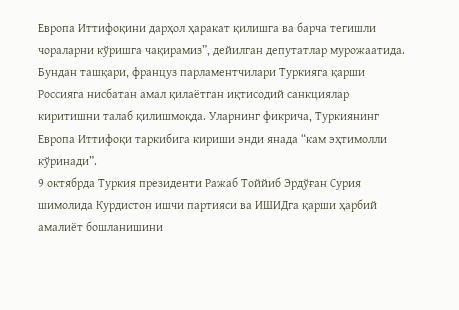Европа Иттифоқини дарҳол ҳаракат қилишга ва барча тегишли чораларни кўришга чақирамиз”, дейилган депутатлар мурожаатида.
Бундан ташқари, француз парламентчилари Туркияга қарши Россияга нисбатан амал қилаётган иқтисодий санкциялар киритишни талаб қилишмоқда. Уларнинг фикрича, Туркиянинг Европа Иттифоқи таркибига кириши энди янада “кам эҳтимолли кўринади”.
9 октябрда Туркия президенти Ражаб Тоййиб Эрдўған Сурия шимолида Курдистон ишчи партияси ва ИШИДга қарши ҳарбий амалиёт бошланишини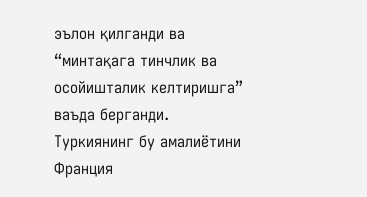эълон қилганди ва “минтақага тинчлик ва осойишталик келтиришга” ваъда берганди. Туркиянинг бу амалиётини Франция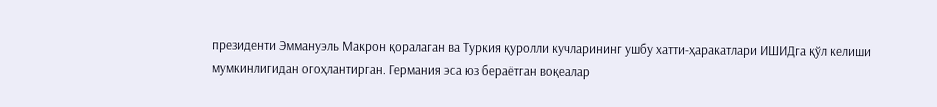президенти Эммануэль Макрон қоралаган ва Туркия қуролли кучларининг ушбу хатти-ҳаракатлари ИШИДга қўл келиши мумкинлигидан огоҳлантирган. Германия эса юз бераётган воқеалар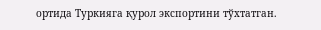ортида Туркияга қурол экспортини тўхтатган.